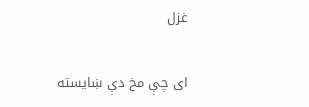غزل

ای چې مخ دې ښايسته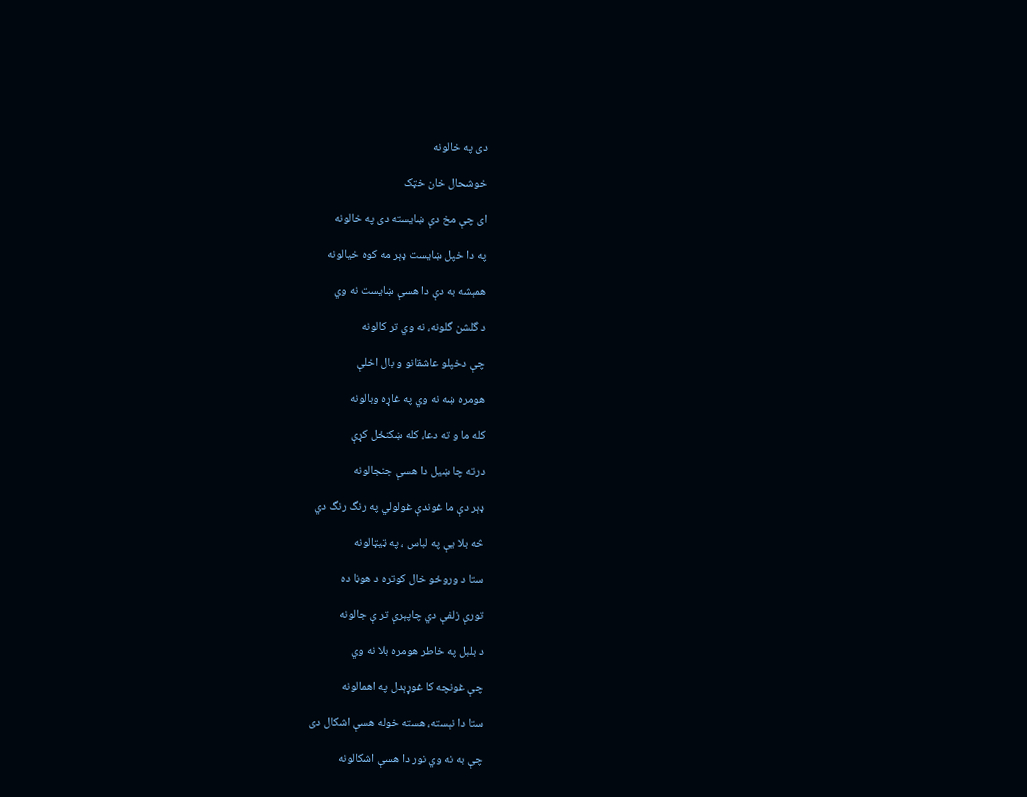دی په خالونه

خوشحال خان خټک

ای چې مخ دې ښايسته دی په خالونه

په دا خپل ښايست ډېر مه کوه خيالونه

همېشه به دې دا هسې ښايست نه وي

د گلشن گلونه، نه وي تر کالونه

چې دخپلو عاشقانو و بال اخلې

هومره ښه نه وي په غاړه وبالونه

کله ما و ته دعا، کله ښکنځل کړې

درته چا ښيل دا هسې جنجالونه

ډېر دې ما غوندې غولولي په رنگ رنگ دي

څه بلا يې په لباس ، په ټيټالونه

ستا د وروځو خال کوتره د هوڼا ده

تورې زلفې دي چاپېرې تر ې جالونه

د بلبل په خاطر هومره بلا نه وي

چې غونچه کا غوړېدل په اهمالونه

ستا دا نېسته، هسته خوله هسې اشکال دی

چې به نه وي نور دا هسې اشکالونه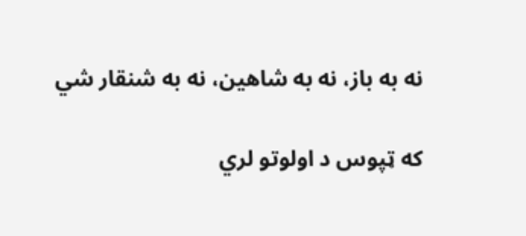نه به باز، نه به شاهين، نه به شنقار شي

که ټپوس د اولوتو لري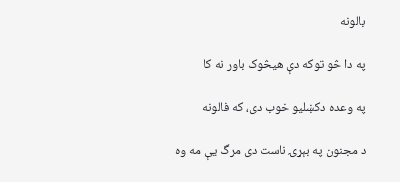بالونه

په دا څو توکه دې هيڅوک باور نه کا

په وعده دکښليو خوب دی، که فالونه

د مجنون په بېړۍ ناست دی مرگ يې مه وه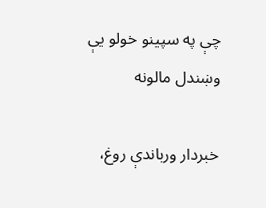چې په سپينو خولو يې وښندل مالونه

خبردار ورباندې روغ،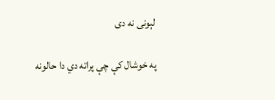لېونی نه دی

په خوشال کې چې پراته دي دا حالونه